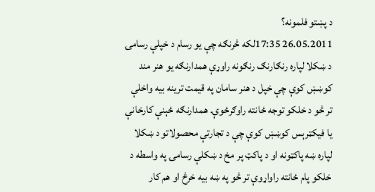د پښتو فلمونه؟
26.05.2011 17:35لکه څرنګه چې یو رسام د خپلې رسامۍ د ښکلا لپاره رنګارنګ رنګونه راوړې همدارنګه یو هنر مند کوښښ کوې چې خپل د هنر سامان په قیمت ترینه بیه واخلې تر څو د خلکو توجه ځانته راوګرځوې. همدارنګه ځېنې کارخانې یا فیکټرېس کوښښ کوې چې د تجارتې محصولاتو د ښکلا لپاره ښه پاکټونه او د پاکټ پر مخ د ښکلې رسامۍ په واسطه د خلکو پام ځانته راواړوې تر څو په ښه بیه خرڅ او هم کار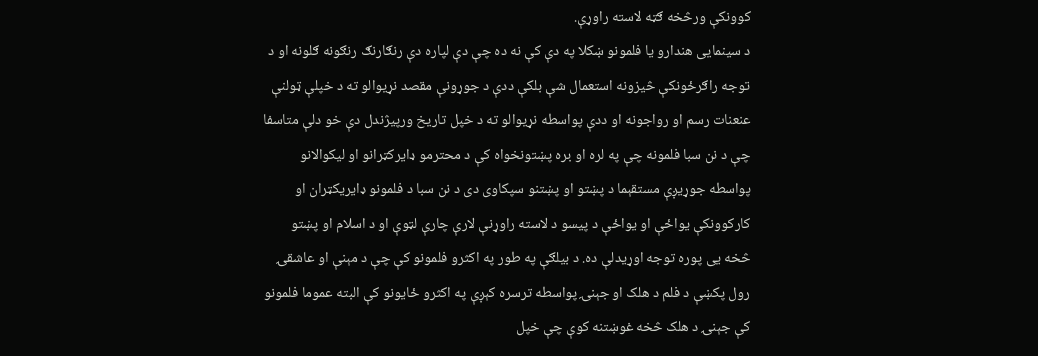کوونکې ورڅخه ګټه لاسته راوړې.
د سینمایی هندارو یا فلمونو ښکلا په دې کې نه ده چې دې لپاره دې رنګارنګ رنګونه ګلونه او د توجه راګرځونکې څیزونه استعمال شې بلکې ددې د جوړونې مقصد نړیوالو ته د خپلې ټولنې عنعنات رسم او رواجونه او ددې پواسطه نړیوالو ته د خپل تاریخ ورپیژندل دې خو دلې متاسفا چې د نن سبا فلمونه چې په لره او بره پښتونخواه کې د محترمو ډایرکټرانو او لیکوالانو پواسطه جوړیږې مستقېما د پښتو او پښتنو سپکاوی دی د نن سبا د فلمونو ډایریکټران او کارکوونکې یواځې او یواځې د پیسو د لاسته راوړنې لارې چارې لټوې او د اسلام او پښتو څخه یی پوره توجه اوړیدلې ده. د بیلګې په طور په اکثرو فلمونو کې چې د مېنې او عاشقۍ رول پکښې د فلم د هلک او جېنۍ پواسطه ترسره کېږې په اکثرو ځایونو کې البته عموما فلمونو کې جېنۍ د هلک څخه غوښتنه کوې چې خپل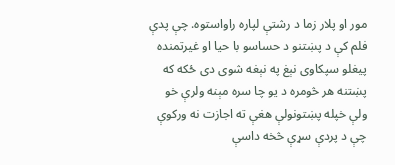مور او پلار زما د رشتې لپاره راواستوه. چې پدې فلم کې د پښتنو د حساسو با حیا او غیرتمنده پیغلو سپکاوی نېغ په نېغه شوی دی ځکه که پښتنه هر څومره د یو چا سره مېنه ولرې خو ولې خپله پښتونولې هغې ته اجازت نه ورکوې چې د پردې سړې څخه داسې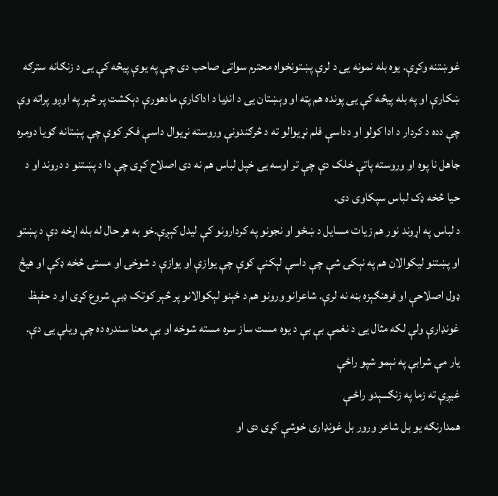غوښتنه وکړې. یوه بله نمونه یی د لرې پښتونخواه محترم سواتی صاحب دی چې په یوې پیڅه کې یی د زنګانه سترګه ښکارې او په بله پیڅه کې یی پونده هم پټه او وېښتان یی د انډیا د اداکارې مادهورې دېکشت پر څېر په اوږو پراته وې چې دده د کردار د ادا کولو او دداسې فلم نړیوالو ته د څرګندونې وروسته نړیوال داسې فکر کوې چې پښتانه ګویا دومره جاهل نا پوه او وروسته پاتې خلک دې چې تر اوسه یی خپل لباس هم نه دی اصلاح کړی چې دا د پښتنو د دروند او د حیا څخه ډک لباس سپکاوی دی.
د لباس په اړوند نور هم زیات مسایل د ښځو او نجونو په کردارونو کې لیدل کېږې.خو به هر حال له بله اړخه دې د پښتو او پښتنو لیکوالان هم په نېکۍ شې چې داسې لېکنې کوې چې یوازې او یوازې د شوخۍ او مستۍ څخه ډکې او هیڅ ډول اصلاحې او فرهنګېزه بڼه نه لرې. شاعرانو ورونو هم د ځېنو لېکوالانو پر څېر کوتک ډبې شروع کړی او د حفېظ غونډارې ولې لکه مثال یی د نغمې بې بې د یوه مست ساز سره مسته شوخه او بې معنا سندره ده چې ویلې یی دې.
یار مې شرابې په نېمو شپو راځې
غیږې ته زما په زنګـــېدو راځـې
همدارنګه یو بل شاعر ورور بل غونډاری خوشې کړی دی او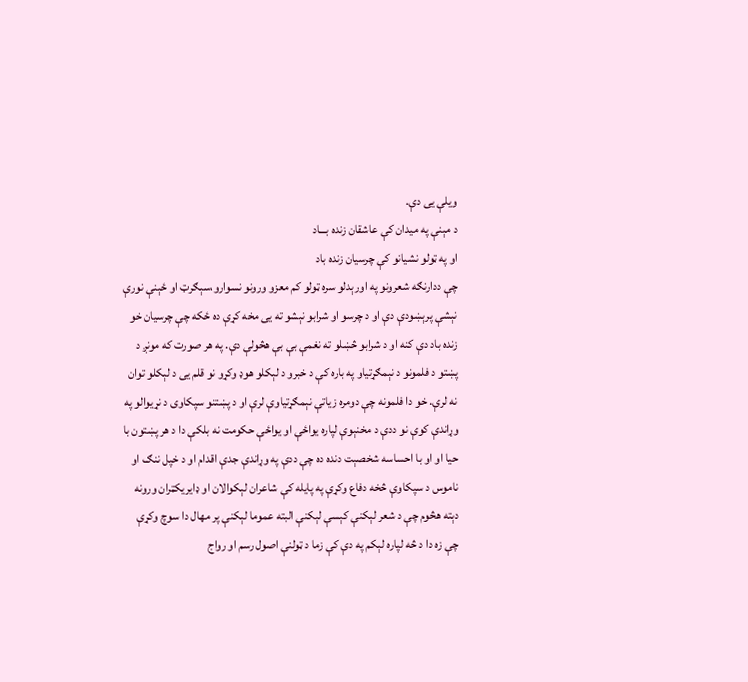ویلې یی دې.
د مېنې په میدان کې عاشقان زنده بـــاد
او په ټولو نشیانو کې چرسیان زنده باد
چې ددارنګه شعرونو په اورېدلو سره ټولو کم معزو ورونو نسوارو،سېګرټ او ځېنې نورې نېشې پرېښودې دې او د چرسو او شرابو نېشو ته یی مخه کړې ده ځکه چې چرسیان خو زنده باد دې کنه او د شرابو څښلو ته نغمې بې بې هڅولې دې. په هر صورت که مونږ د پښتو د فلمونو د نېمګړتیاو په باره کې د خبرو د لېکلو هوډ وکړو نو قلم یی د لېکلو توان نه لرې. خو دا فلمونه چې دومره زیاتې نېمګړتیاوې لرې او د پښتنو سپکاوی د نړیوالو په وړاندې کوې نو ددې د مخنېوې لپاره یواځې او یواځې حکومت نه بلکې دا د هر پښتون با حیا او او با احساسه شخصېت دنده ده چې ددې په وړاندې جدې اقدام او د خپل ننګ او ناموس د سپکاوې څخه دفاع وکړې په پایله کې شاعران لېکوالان او ډایریکټران ورونه دېته هڅوم چې د شعر لېکنې کېسې لېکنې البته عموما لېکنې پر مهال دا سوچ وکړې چې زه دا د څه لپاره لېکم په دې کې زما د ټولنې اصول رسم او رواج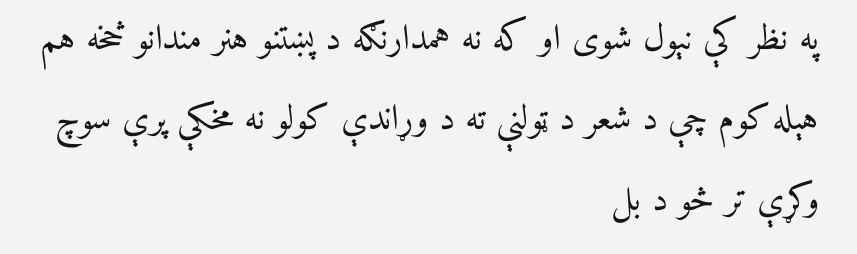په نظر کې نېول شوی او که نه همدارنګه د پښتنو هنر مندانو څخه هم هېله کوم چې د شعر د ټولنې ته د وړاندې کولو نه مخکې پرې سوچ وکړې تر څو د بل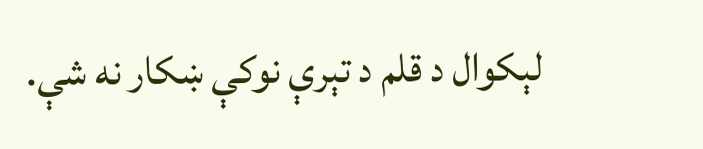لېکوال د قلم د تېرې نوکې ښکار نه شې.